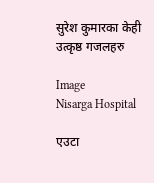सुरेश कुमारका केही उत्कृष्ठ गजलहरु

Image
Nisarga Hospital

एउटा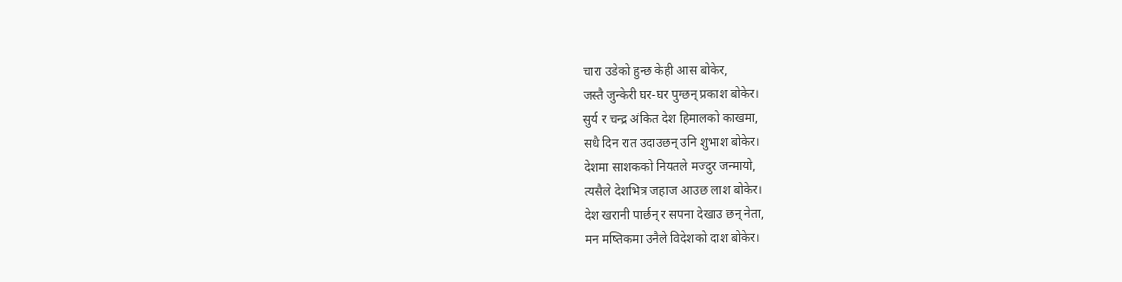चारा उडेको हुन्छ केही आस बोकेर,
जस्तै जुन्केरी घर-घर पुग्छन् प्रकाश बोकेर।
सुर्य र चन्द्र अंकित देश हिमालको काखमा,
सधै दिन रात उदाउछन् उनि शुभाश बोकेर।
देशमा साशकको नियतले मज्दुर जन्मायो,
त्यसैले देशभित्र जहाज आउछ लाश बोकेर।
देश खरानी पार्छन् र सपना देखाउ छन् नेता,
मन मष्तिकमा उनैले विदेशको दाश बोकेर।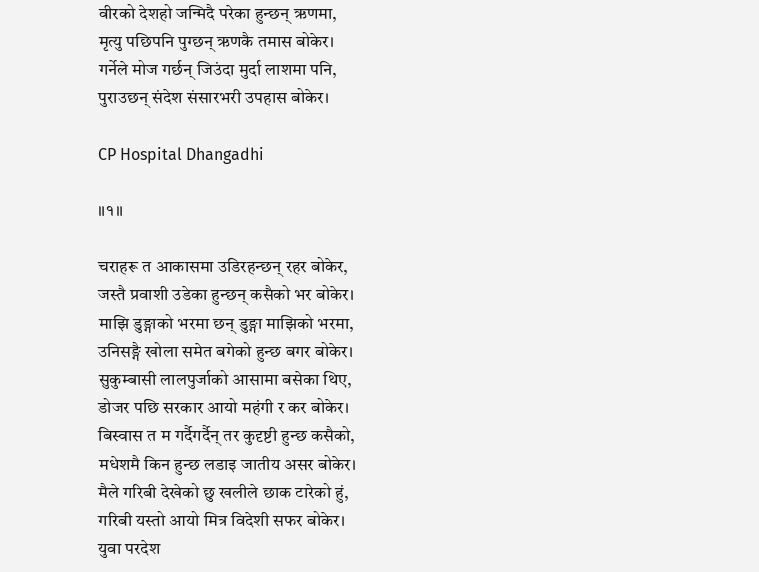वीरको देशहो जन्मिदै परेका हुन्छन् ऋणमा,
मृत्यु पछिपनि पुग्छन् ऋणकै तमास बोकेर।
गर्नेले मोज गर्छन् जिउंदा मुर्दा लाशमा पनि,
पुराउछन् संदेश संसारभरी उपहास बोकेर।

CP Hospital Dhangadhi

॥१॥

चराहरू त आकासमा उडिरहन्छन् रहर बोकेर,
जस्तै प्रवाशी उडेका हुन्छन् कसैको भर बोकेर।
माझि डुङ्गाको भरमा छन् डुङ्गा माझिको भरमा,
उनिसङ्गै खोला समेत बगेको हुन्छ बगर बोकेर।
सुकुम्बासी लालपुर्जाको आसामा बसेका थिए,
डोजर पछि सरकार आयो महंगी र कर बोकेर।
बिस्वास त म गर्दैगर्दैन् तर कुदृष्टी हुन्छ कसैको,
मधेशमै किन हुन्छ लडाइ जातीय असर बोकेर।
मैले गरिबी देखेको छु खलीले छाक टारेको हुं,
गरिबी यस्तो आयो मित्र विदेशी सफर बोकेर।
युवा परदेश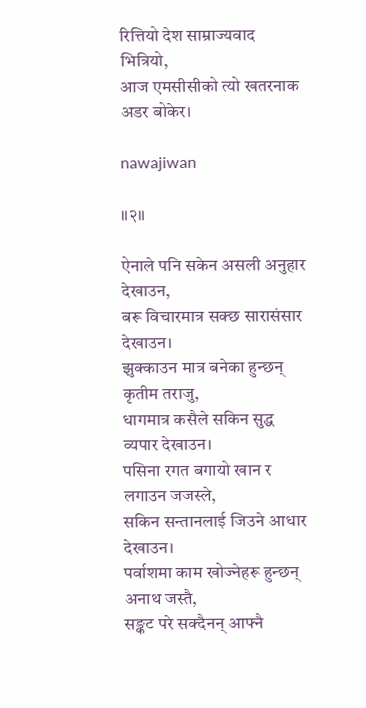रित्तियो देश साम्राज्यवाद भित्रियो,
आज एमसीसीको त्यो खतरनाक अडर बोकेर।

nawajiwan

॥२॥

ऐनाले पनि सकेन असली अनुहार देखाउन,
बरू विचारमात्र सक्छ सारासंसार देखाउन।
झुक्काउन मात्र बनेका हुन्छन् कृतीम तराजु,
धागमात्र कसैले सकिन सुद्ध व्यपार देखाउन।
पसिना रगत बगायो खान र लगाउन जजस्ले,
सकिन सन्तानलाई जिउने आधार देखाउन।
पर्वाशमा काम खोज्नेहरू हुन्छन् अनाथ जस्तै,
सङ्कट परे सक्दैनन् आफ्नै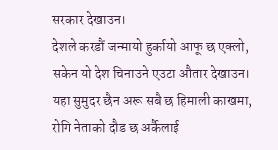सरकार देखाउन।
देशले करडौं जन्मायो हुर्कायो आफू छ एक्लो,
सकेन यो देश चिनाउने एउटा औतार देखाउन।
यहा सुमुदर छैन अरू सबै छ हिमाली काखमा,
रोगि नेताको दौड छ अर्कैलाई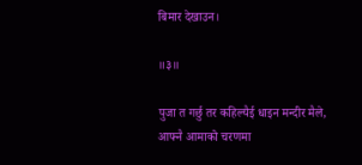बिमार देखाउन।

॥३॥

पुजा त गर्छु तर कहिल्यैई धाइन मन्दीर मैले,
आफ्नै आमाको चरणमा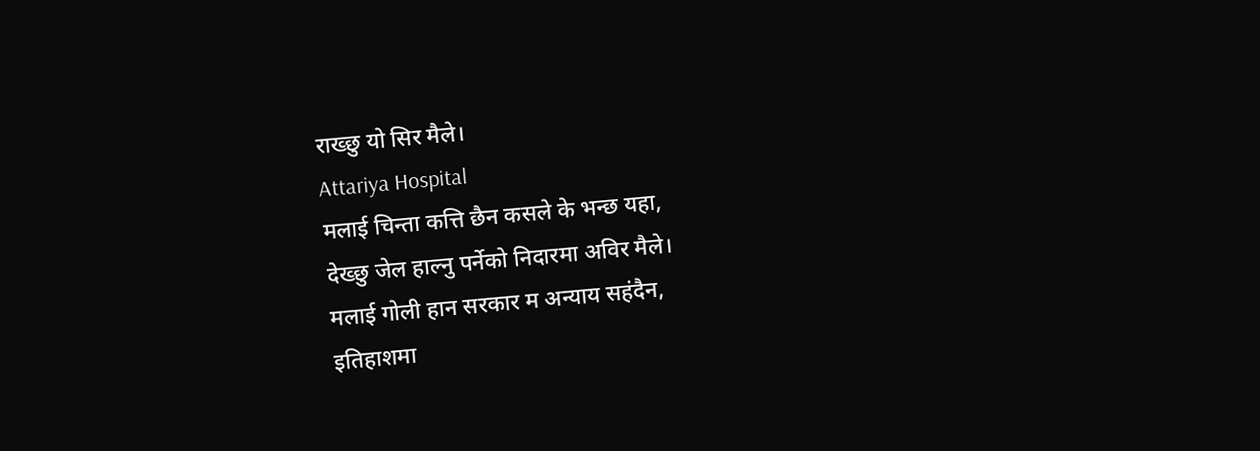राख्छु यो सिर मैले।
Attariya Hospital
मलाई चिन्ता कत्ति छैन कसले के भन्छ यहा,
देख्छु जेल हाल्नु पर्नेको निदारमा अविर मैले।
मलाई गोली हान सरकार म अन्याय सहंदैन,
इतिहाशमा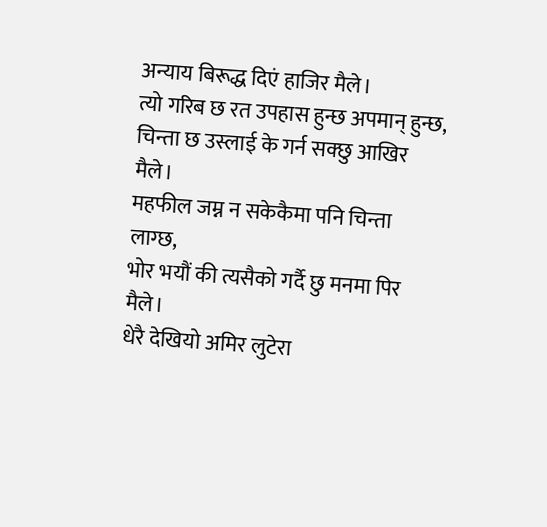अन्याय बिरूद्ध दिएं हाजिर मैले।
त्यो गरिब छ रत उपहास हुन्छ अपमान् हुन्छ,
चिन्ता छ उस्लाई के गर्न सक्छु आखिर मैले।
महफील जम्न न सकेकैमा पनि चिन्ता लाग्छ,
भोर भयौं की त्यसैको गर्दै छु मनमा पिर मैले।
धेरै देखियो अमिर लुटेरा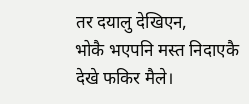तर दयालु देखिएन,
भोकै भएपनि मस्त निदाएकै देखे फकिर मैले।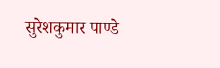सुरेशकुमार पाण्डे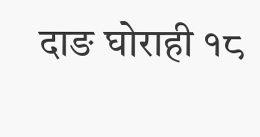दाङ घोराही १८